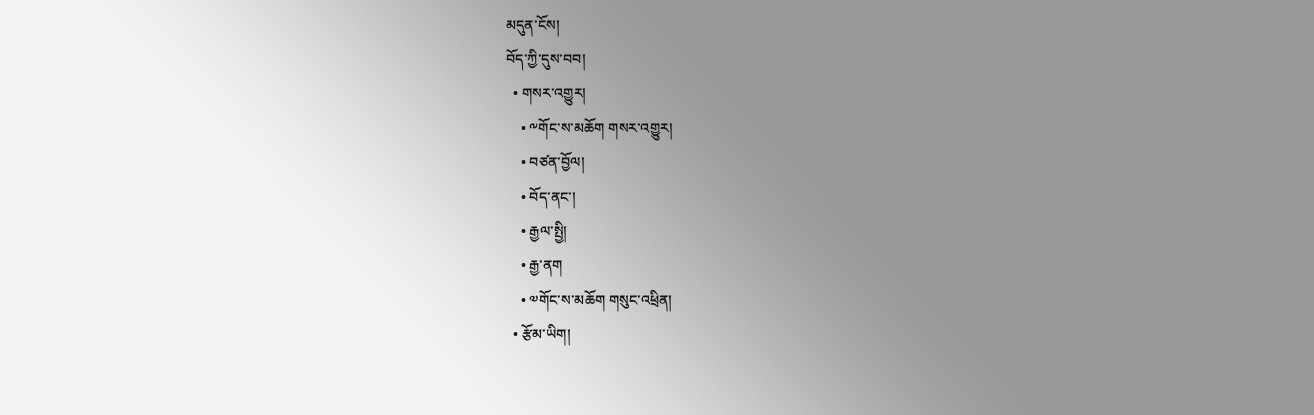མདུན་ངོས།
བོད་ཀྱི་དུས་བབ།
  • གསར་འགྱུར།
    • ༸གོང་ས་མཆོག གསར་འགྱུར།
    • བཙན་བྱོལ།
    • བོད་ནང་།
    • རྒྱལ་སྤྱི།
    • རྒྱ་ནག
    • ༧གོང་ས་མཆོག གསུང་འཕྲིན།
  • རྩོམ་ཡིག།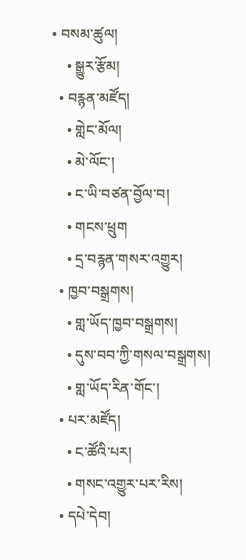• བསམ་ཚུལ།
    • སྒྱུར་རྩོམ།
  • བརྙན་མཛོད།
    • གླེང་མོལ།
    • མེ་ལོང་།
    • ང་ཡི་བཙན་བྱོལ་བ།
    • གངས་ཕྲུག
    • དྲ་བརྙན་གསར་འགྱུར།
  • ཁྱབ་བསྒྲགས།
    • གླ་ཡོད་ཁྱབ་བསྒྲགས།
    • དུས་བབ་ཀྱི་གསལ་བསྒྲགས།
    • གླ་ཡོད་རིན་གོང་།
  • པར་མཛོད།
    • ང་ཚོའི་པར།
    • གསང་འགྱུར་པར་རིས།
  • དཔེ་དེབ།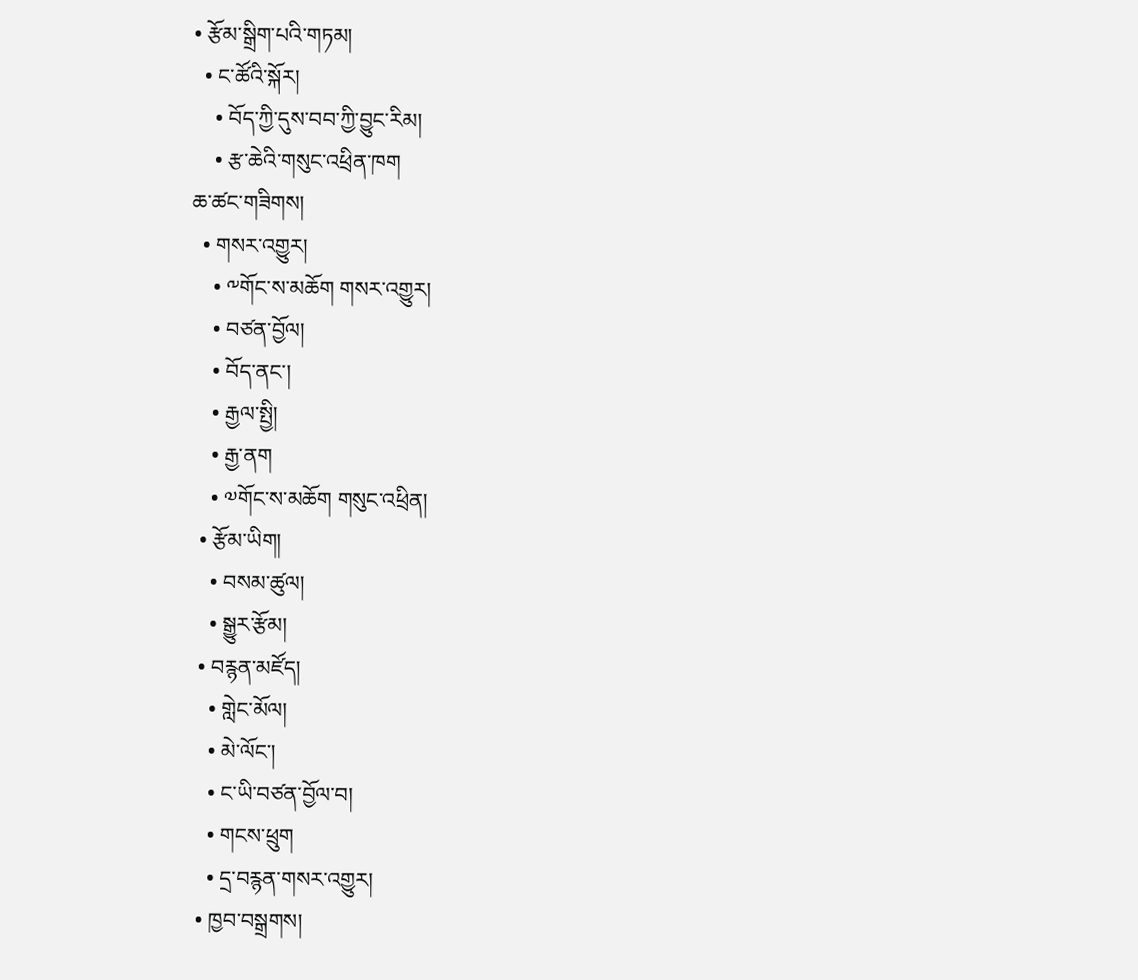• རྩོམ་སྒྲིག་པའི་གཏམ།
  • ང་ཚོའི་སྐོར།
    • བོད་ཀྱི་དུས་བབ་ཀྱི་བྱུང་རིམ།
    • རྩ་ཆེའི་གསུང་འཕྲིན་ཁག
ཆ་ཚང་གཟིགས།
  • གསར་འགྱུར།
    • ༸གོང་ས་མཆོག གསར་འགྱུར།
    • བཙན་བྱོལ།
    • བོད་ནང་།
    • རྒྱལ་སྤྱི།
    • རྒྱ་ནག
    • ༧གོང་ས་མཆོག གསུང་འཕྲིན།
  • རྩོམ་ཡིག།
    • བསམ་ཚུལ།
    • སྒྱུར་རྩོམ།
  • བརྙན་མཛོད།
    • གླེང་མོལ།
    • མེ་ལོང་།
    • ང་ཡི་བཙན་བྱོལ་བ།
    • གངས་ཕྲུག
    • དྲ་བརྙན་གསར་འགྱུར།
  • ཁྱབ་བསྒྲགས།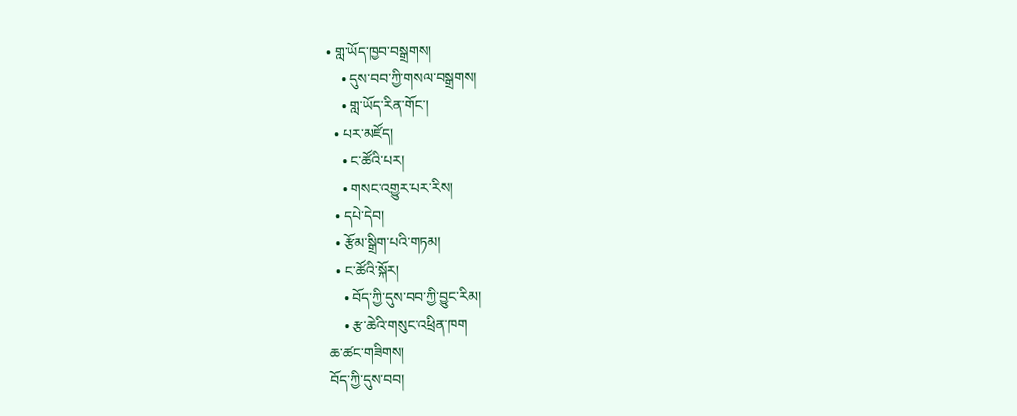• གླ་ཡོད་ཁྱབ་བསྒྲགས།
    • དུས་བབ་ཀྱི་གསལ་བསྒྲགས།
    • གླ་ཡོད་རིན་གོང་།
  • པར་མཛོད།
    • ང་ཚོའི་པར།
    • གསང་འགྱུར་པར་རིས།
  • དཔེ་དེབ།
  • རྩོམ་སྒྲིག་པའི་གཏམ།
  • ང་ཚོའི་སྐོར།
    • བོད་ཀྱི་དུས་བབ་ཀྱི་བྱུང་རིམ།
    • རྩ་ཆེའི་གསུང་འཕྲིན་ཁག
ཆ་ཚང་གཟིགས།
བོད་ཀྱི་དུས་བབ།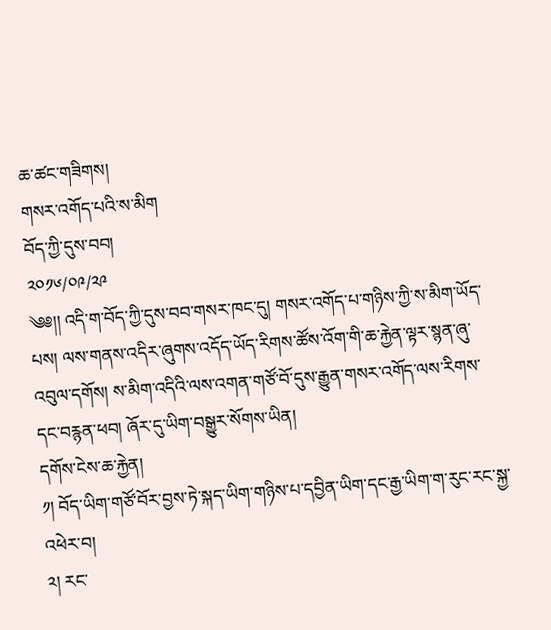ཆ་ཚང་གཟིགས།
གསར་འགོད་པའི་ས་མིག
བོད་ཀྱི་དུས་བབ།
༢༠༡༦/༠༩/༢༩
༄༅།། འདི་ག་བོད་ཀྱི་དུས་བབ་གསར་ཁང་དུ། གསར་འགོད་པ་གཉིས་ཀྱི་ས་མིག་ཡོད་པས། ལས་གནས་འདིར་ཞུགས་འདོད་ཡོད་རིགས་ཚོས་འོག་གི་ཆ་རྐྱེན་ལྟར་སྙན་ཞུ་འབུལ་དགོས། ས་མིག་འདིའི་ལས་འགན་གཙོ་བོ་དུས་རྒྱུན་གསར་འགོད་ལས་རིགས་དང་བརྙན་ཕབ། ཞོར་དུ་ཡིག་བསྒྱུར་སོགས་ཡིན།
དགོས་ངེས་ཆ་རྐྱེན།
༡། བོད་ཡིག་གཙོ་བོར་བྱས་ཏེ་སྐད་ཡིག་གཉིས་པ་དབྱིན་ཡིག་དང་རྒྱ་ཡིག་ག་རུང་རང་སྐྱ་འཕེར་བ།
༢། རང་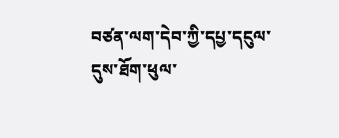བཙན་ལག་དེབ་ཀྱི་དཔྱ་དངུལ་དུས་ཐོག་ཕུལ་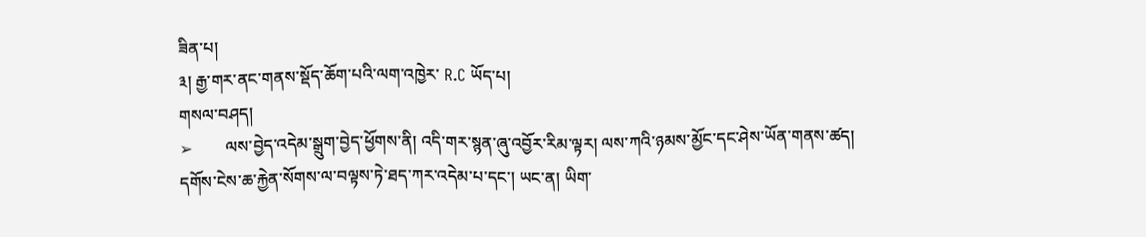ཟིན་པ།
༣། རྒྱ་གར་ནང་གནས་སྡོད་ཆོག་པའི་ལག་འཁྱེར་ R.C ཡོད་པ།
གསལ་བཤད།
➢        ལས་བྱེད་འདེམ་སྒྲུག་བྱེད་ཕྱོགས་ནི། འདི་གར་སྙན་ཞུ་འབྱོར་རིམ་ལྟར། ལས་ཀའི་ཉམས་མྱོང་དང་ཤེས་ཡོན་གནས་ཚད། དགོས་ངེས་ཆ་རྐྱེན་སོགས་ལ་བལྟས་ཏེ་ཐད་ཀར་འདེམ་པ་དང་། ཡང་ན། ཡིག་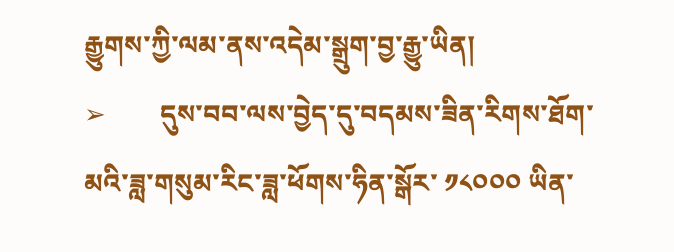རྒྱུགས་ཀྱི་ལམ་ནས་འདེམ་སྒྲུག་བྱ་རྒྱུ་ཡིན།
➢        དུས་བབ་ལས་བྱེད་དུ་བདམས་ཟིན་རིགས་ཐོག་མའི་ཟླ་གསུམ་རིང་ཟླ་ཕོགས་ཧིན་སྒོར་ ༡༨༠༠༠ ཡིན་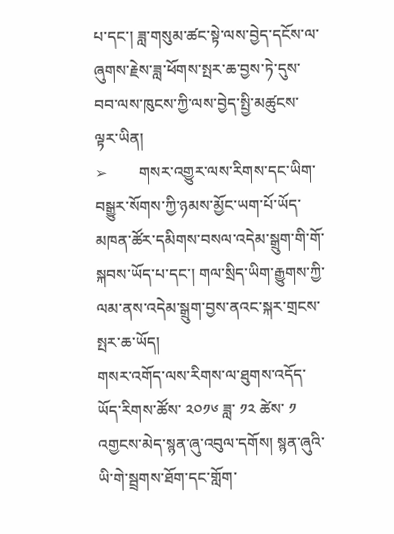པ་དང་། ཟླ་གསུམ་ཚང་སྟེ་ལས་བྱེད་དངོས་ལ་ཞུགས་རྗེས་ཟླ་ཕོགས་སྤར་ཆ་བྱས་ཏེ་དུས་བབ་ལས་ཁུངས་ཀྱི་ལས་བྱེད་སྤྱི་མཚུངས་ལྟར་ཡིན།
➢        གསར་འགྱུར་ལས་རིགས་དང་ཡིག་བསྒྱུར་སོགས་ཀྱི་ཉམས་མྱོང་ཡག་པོ་ཡོད་མཁན་ཚོར་དམིགས་བསལ་འདེམ་སྒྲུག་གི་གོ་སྐབས་ཡོད་པ་དང་། གལ་སྲིད་ཡིག་རྒྱུགས་ཀྱི་ལམ་ནས་འདེམ་སྒྲུག་བྱས་ནའང་སྐར་གྲངས་སྤར་ཆ་ཡོད།
གསར་འགོད་ལས་རིགས་ལ་ཐུགས་འདོད་ཡོད་རིགས་ཚོས་ ༢༠༡༦ ཟླ་ ༡༢ ཚེས་ ༡ འགྱངས་མེད་སྙན་ཞུ་འབུལ་དགོས། སྙན་ཞུའི་ཡི་གེ་སྦྲགས་ཐོག་དང་གློག་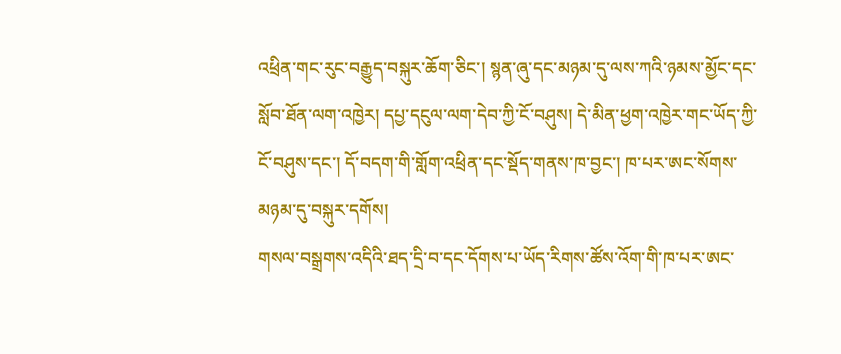འཕྲིན་གང་རུང་བརྒྱུད་བསྐུར་ཆོག་ཅིང་། སྙན་ཞུ་དང་མཉམ་དུ་ལས་ཀའི་ཉམས་མྱོང་དང་སློབ་ཐོན་ལག་འཁྱེར། དཔྱ་དངུལ་ལག་དེབ་ཀྱི་ངོ་བཤུས། དེ་མིན་ཕྱག་འཁྱེར་གང་ཡོད་ཀྱི་ངོ་བཤུས་དང་། དོ་བདག་གི་གློག་འཕྲིན་དང་སྡོད་གནས་ཁ་བྱང་། ཁ་པར་ཨང་སོགས་མཉམ་དུ་བསྐུར་དགོས།
གསལ་བསྒྲགས་འདིའི་ཐད་དྲི་བ་དང་དོགས་པ་ཡོད་རིགས་ཚོས་འོག་གི་ཁ་པར་ཨང་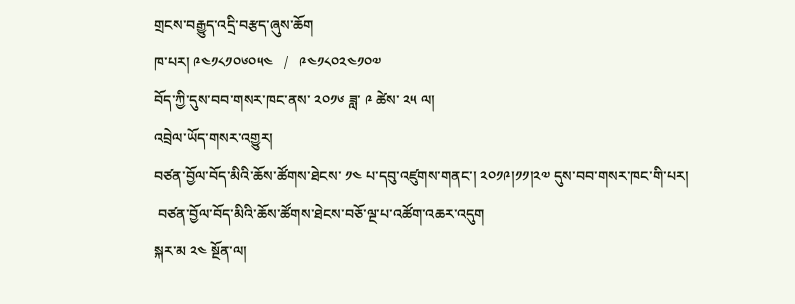གྲངས་བརྒྱུད་འདྲི་བརྩད་ཞུས་ཆོག
ཁ་པར། ༩༤༡༨༡༠༦༠༥༤   /   ༩༤༡༨༠༢༤༡༠༧
བོད་ཀྱི་དུས་བབ་གསར་ཁང་ནས་ ༢༠༡༦ ཟླ་ ༩ ཚེས་ ༢༥ ལ།
འབྲེལ་ཡོད་གསར་འགྱུར།
བཙན་བྱོལ་བོད་མིའི་ཆོས་ཚོགས་ཐེངས་ ༡༤ པ་དབུ་འཛུགས་གནང་། ༢༠༡༩།༡༡།༢༧ དུས་བབ་གསར་ཁང་གི་པར།
 བཙན་བྱོལ་བོད་མིའི་ཆོས་ཚོགས་ཐེངས་བཅོ་ལྔ་པ་འཚོག་འཆར་འདུག
སྐར་མ ༢༤ སྔོན་ལ།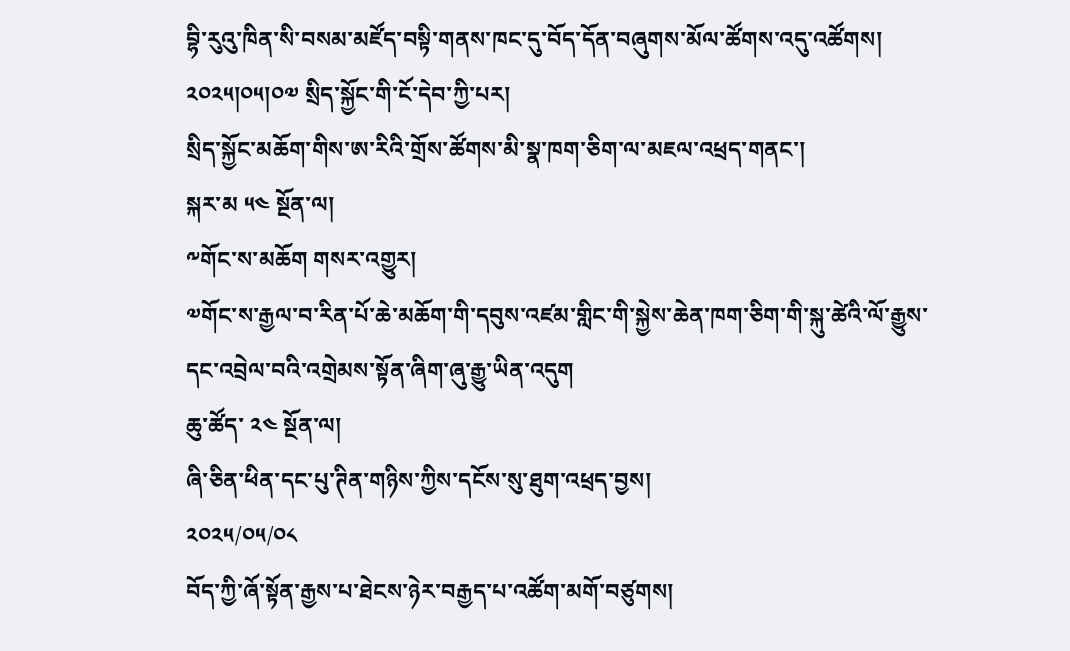བྷི་རུའུ་ཁིན་སི་བསམ་མཛོད་བསྟི་གནས་ཁང་དུ་བོད་དོན་བཞུགས་མོལ་ཚོགས་འདུ་འཚོགས། ༢༠༢༥།༠༥།༠༧ སྲིད་སྐྱོང་གི་ངོ་དེབ་ཀྱི་པར།
སྲིད་སྐྱོང་མཆོག་གིས་ཨ་རིའི་གྲོས་ཚོགས་མི་སྣ་ཁག་ཅིག་ལ་མཇལ་འཕྲད་གནང་།
སྐར་མ ༥༤ སྔོན་ལ།
༸གོང་ས་མཆོག གསར་འགྱུར།
༧གོང་ས་རྒྱལ་བ་རིན་པོ་ཆེ་མཆོག་གི་དབུས་འཛམ་གླིང་གི་སྐྱེས་ཆེན་ཁག་ཅིག་གི་སྐུ་ཚེའི་ལོ་རྒྱུས་དང་འབྲེལ་བའི་འགྲེམས་སྟོན་ཞིག་ཞུ་རྒྱུ་ཡིན་འདུག
ཆུ་ཚོད་ ༢༤ སྔོན་ལ།
ཞི་ཅིན་ཕིན་དང་པུ་ཊིན་གཉིས་ཀྱིས་དངོས་སུ་ཐུག་འཕྲད་བྱས།
༢༠༢༥/༠༥/༠༨
བོད་ཀྱི་ཞོ་སྟོན་རྒྱས་པ་ཐེངས་ཉེར་བརྒྱད་པ་འཚོག་མགོ་བཙུགས།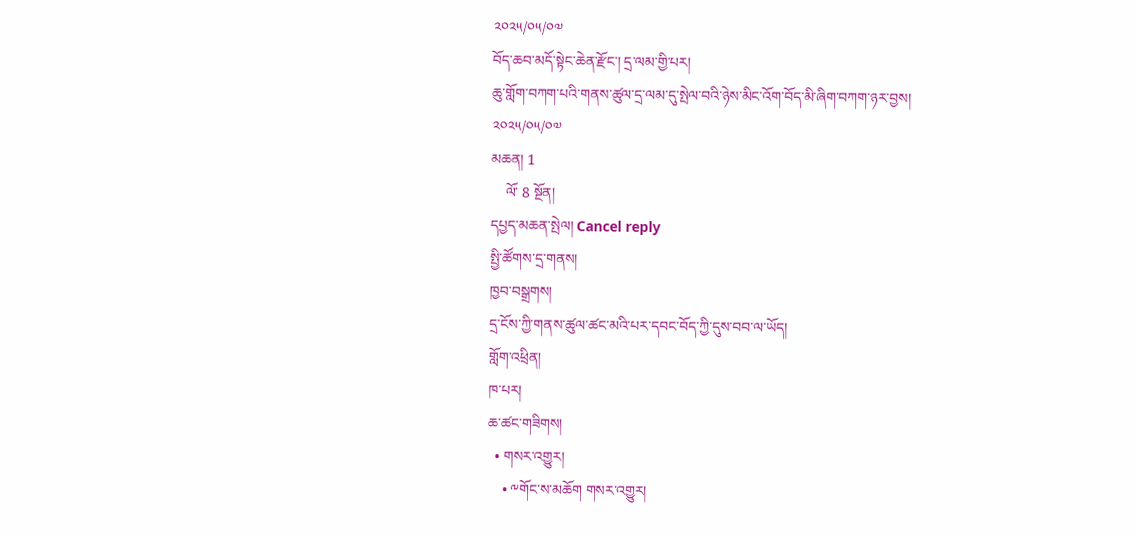༢༠༢༥/༠༥/༠༧
བོད་ཆབ་མདོ་སྟེང་ཆེན་རྫོང་། དྲ་ལམ་གྱི་པར།
ཆུ་གློག་བཀག་པའི་གནས་ཚུལ་དྲ་ལམ་དུ་སྤེལ་བའི་ཉེས་མིང་འོག་བོད་མི་ཞིག་བཀག་ཉར་བྱས།
༢༠༢༥/༠༥/༠༧
མཆན། 1
    ལོ་ 8 སྔོན།
དཔྱད་མཆན་སྤེལ། Cancel reply
སྤྱི་ཚོགས་དྲ་གནས།
ཁྱབ་བསྒྲགས།
དྲ་ངོས་ཀྱི་གནས་ཚུལ་ཚང་མའི་པར་དབང་བོད་ཀྱི་དུས་བབ་ལ་ཡོད།
གློག་འཕྲིན།
ཁ་པར།
ཆ་ཚང་གཟིགས།
  • གསར་འགྱུར།
    • ༸གོང་ས་མཆོག གསར་འགྱུར།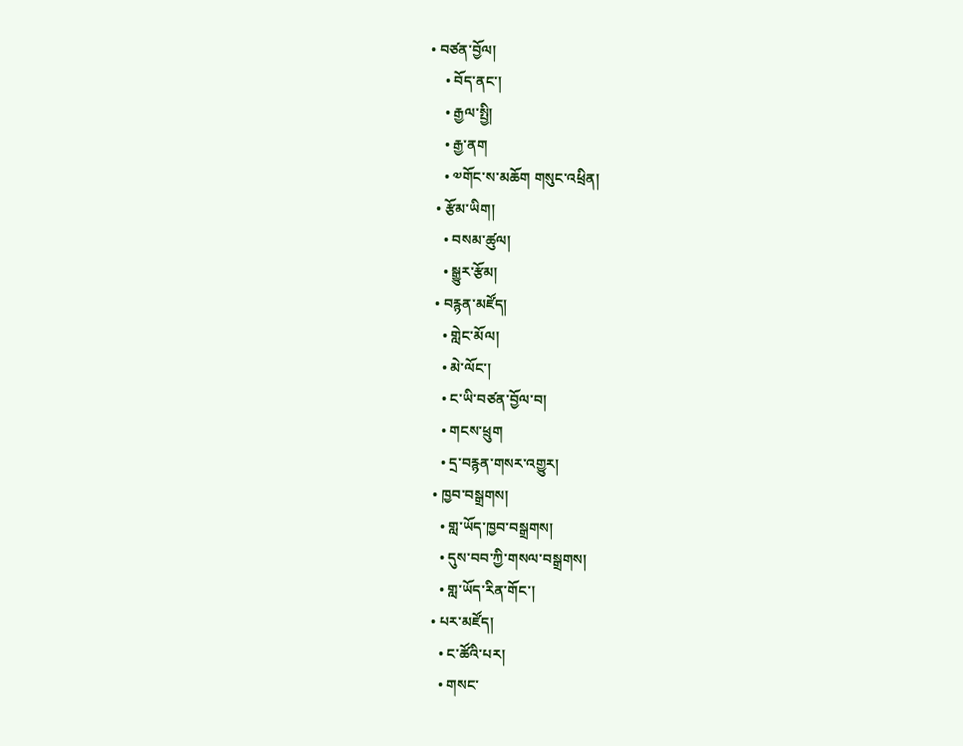• བཙན་བྱོལ།
    • བོད་ནང་།
    • རྒྱལ་སྤྱི།
    • རྒྱ་ནག
    • ༧གོང་ས་མཆོག གསུང་འཕྲིན།
  • རྩོམ་ཡིག།
    • བསམ་ཚུལ།
    • སྒྱུར་རྩོམ།
  • བརྙན་མཛོད།
    • གླེང་མོལ།
    • མེ་ལོང་།
    • ང་ཡི་བཙན་བྱོལ་བ།
    • གངས་ཕྲུག
    • དྲ་བརྙན་གསར་འགྱུར།
  • ཁྱབ་བསྒྲགས།
    • གླ་ཡོད་ཁྱབ་བསྒྲགས།
    • དུས་བབ་ཀྱི་གསལ་བསྒྲགས།
    • གླ་ཡོད་རིན་གོང་།
  • པར་མཛོད།
    • ང་ཚོའི་པར།
    • གསང་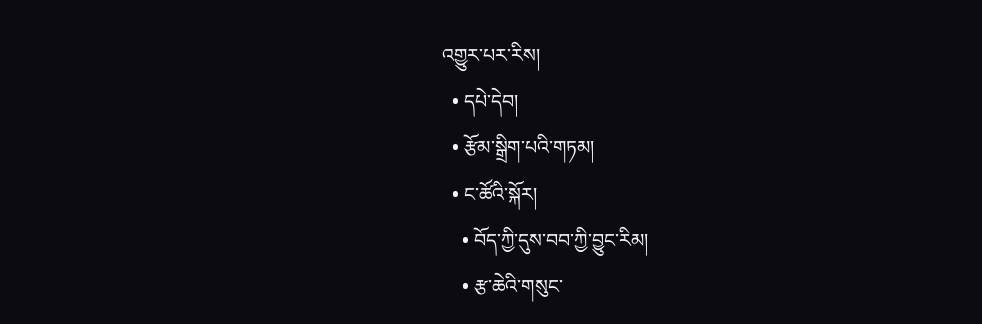འགྱུར་པར་རིས།
  • དཔེ་དེབ།
  • རྩོམ་སྒྲིག་པའི་གཏམ།
  • ང་ཚོའི་སྐོར།
    • བོད་ཀྱི་དུས་བབ་ཀྱི་བྱུང་རིམ།
    • རྩ་ཆེའི་གསུང་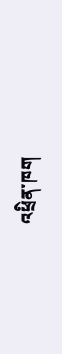འཕྲིན་ཁག